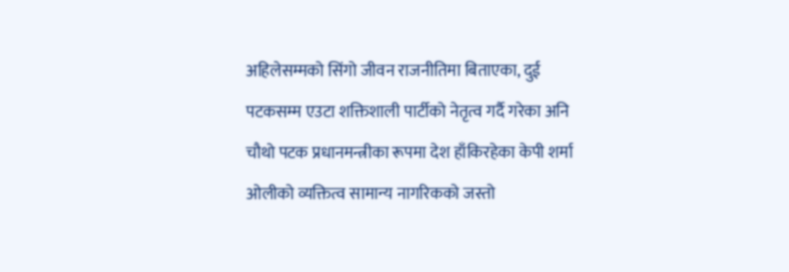अहिलेसम्मको सिंगो जीवन राजनीतिमा बिताएका, दुई पटकसम्म एउटा शक्तिशाली पार्टीको नेतृत्व गर्दै गरेका अनि चौथो पटक प्रधानमन्त्रीका रूपमा देश हाँकिरहेका केपी शर्मा ओलीको व्यक्तित्व सामान्य नागरिकको जस्तो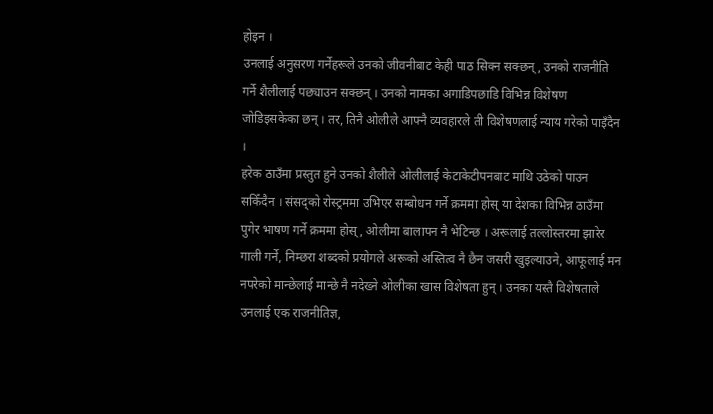होइन ।
उनलाई अनुसरण गर्नेहरूले उनको जीवनीबाट केही पाठ सिक्न सक्छन्, उनको राजनीति गर्ने शैलीलाई पछ्याउन सक्छन् । उनको नामका अगाडिपछाडि विभिन्न विशेषण जोडिइसकेका छन् । तर, तिनै ओलीले आफ्नै व्यवहारले ती विशेषणलाई न्याय गरेको पाइँदैन ।
हरेक ठाउँमा प्रस्तुत हुने उनको शैलीले ओलीलाई केटाकेटीपनबाट माथि उठेको पाउन सकिँदैन । संसद्को रोस्ट्रममा उभिएर सम्बोधन गर्ने क्रममा होस् या देशका विभिन्न ठाउँमा पुगेर भाषण गर्ने क्रममा होस्, ओलीमा बालापन नै भेटिन्छ । अरूलाई तल्लोस्तरमा झारेर गाली गर्ने, निम्छरा शब्दको प्रयोगले अरूको अस्तित्व नै छैन जसरी खुइल्याउने, आफूलाई मन नपरेको मान्छेलाई मान्छे नै नदेख्ने ओलीका खास विशेषता हुन् । उनका यस्तै विशेषताले उनलाई एक राजनीतिज्ञ,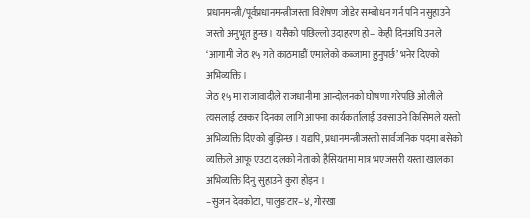प्रधानमन्त्री/पूर्वप्रधानमन्त्रीजस्ता विशेषण जोडेर सम्बोधन गर्न पनि नसुहाउने जस्तो अनुभूत हुन्छ । यसैको पछिल्लो उदाहरण हो– केही दिनअघि उनले ‘आगामी जेठ १५ गते काठमाडौं एमालेको कब्जामा हुनुपर्छ’ भनेर दिएको अभिव्यक्ति ।
जेठ १५ मा राजावादीले राजधानीमा आन्दोलनको घोषणा गरेपछि ओलीले त्यसलाई टक्कर दिनका लागि आफ्ना कार्यकर्तालाई उक्साउने किसिमले यस्तो अभिव्यक्ति दिएको बुझिन्छ । यद्यपि, प्रधानमन्त्रीजस्तो सार्वजनिक पदमा बसेको व्यक्तिले आफू एउटा दलको नेताको हैसियतमा मात्र भएजसरी यस्ता खालका अभिव्यक्ति दिनु सुहाउने कुरा होइन ।
–सुजन देवकोटा, पालुङटार–४, गोरखा